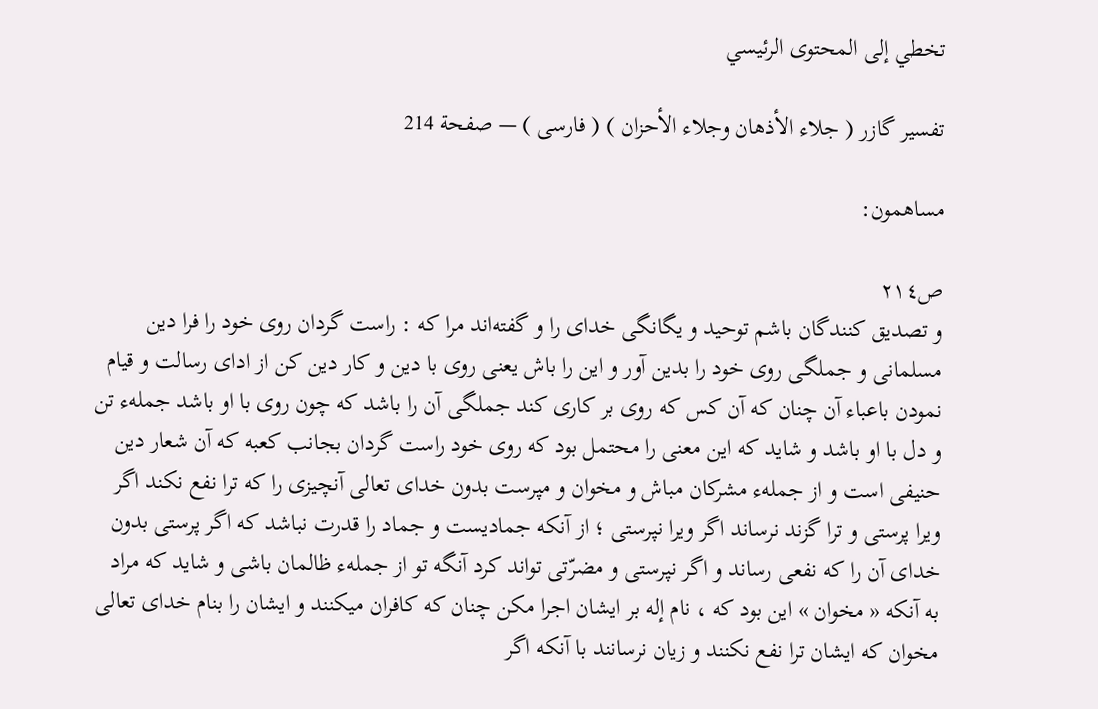تخطي إلى المحتوى الرئيسي

تفسير گازر ( جلاء الأذهان وجلاء الأحزان ) ( فارسى ) — صفحة 214

مساهمون:

ص٢١٤
و تصديق كنندگان باشم توحيد و يگانگى خداى را و گفته‌اند مرا كه : راست گردان روى خود را فرا دين مسلمانى و جملگى روى خود را بدين آور و اين را باش يعنى روى با دين و كار دين كن از اداى رسالت و قيام نمودن باعباء آن چنان كه آن كس كه روى بر كارى كند جملگى آن را باشد كه چون روى با او باشد جملهء تن و دل با او باشد و شايد كه اين معنى را محتمل بود كه روى خود راست گردان بجانب كعبه كه آن شعار دين حنيفى است و از جملهء مشركان مباش و مخوان و مپرست بدون خداى تعالى آنچيزى را كه ترا نفع نكند اگر ويرا پرستى و ترا گزند نرساند اگر ويرا نپرستى ؛ از آنكه جماديست و جماد را قدرت نباشد كه اگر پرستى بدون خداى آن را كه نفعى رساند و اگر نپرستى و مضرّتى تواند كرد آنگه تو از جملهء ظالمان باشى و شايد كه مراد به آنكه « مخوان » اين بود كه ، نام إله بر ايشان اجرا مكن چنان كه كافران ميكنند و ايشان را بنام خداى تعالى مخوان كه ايشان ترا نفع نكنند و زيان نرسانند با آنكه اگر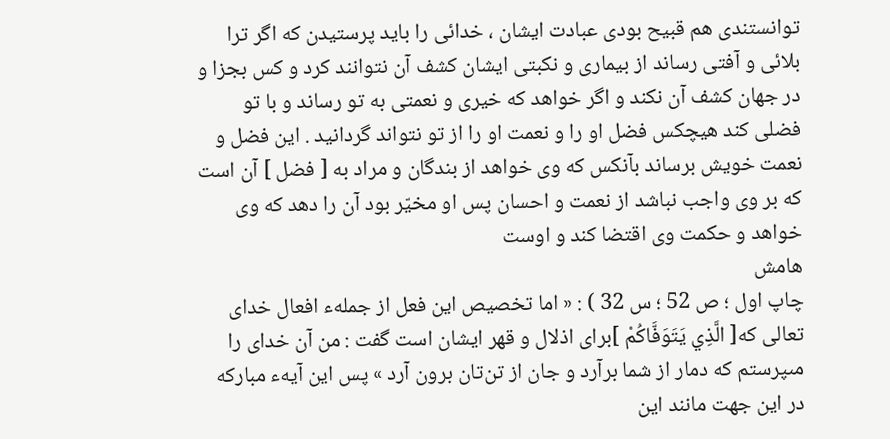توانستندى هم قبيح بودى عبادت ايشان ، خدائى را بايد پرستيدن كه اگر ترا بلائى و آفتى رساند از بيمارى و نكبتى ايشان كشف آن نتوانند كرد و كس بجزا و در جهان كشف آن نكند و اگر خواهد كه خيرى و نعمتى به تو رساند و با تو فضلى كند هيچكس فضل او را و نعمت او را از تو نتواند گردانيد . اين فضل و نعمت خويش برساند بآنكس كه وى خواهد از بندگان و مراد به [ فضل ] آن است كه بر وى واجب نباشد از نعمت و احسان پس او مخيّر بود آن را دهد كه وى خواهد و حكمت وى اقتضا كند و اوست
هامش
چاپ اول ؛ ص 52 ؛ س 32 ) : « اما تخصيص اين فعل از جملهء افعال خداى تعالى كه[ الَّذِي يَتَوَفَّاكُمْ ]براى اذلال و قهر ايشان است گفت : من آن خداى را مىپرستم كه دمار از شما برآرد و جان از تن‌تان برون آرد » پس اين آيهء مباركه در اين جهت مانند اين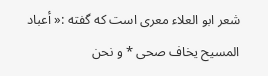شعر ابو العلاء معرى است كه گفته :« أعباد المسيح يخاف صحى * و نحن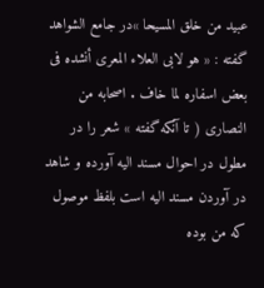عبيد من خلق المسيحا »در جامع الشواهد گفته : « هو لابى العلاء المعرى أنشده فى بعض اسفاره لما خاف . اصحابه من النصارى ( تا آنكه گفته » شعر را در مطول در احوال مسند اليه آورده و شاهد در آوردن مسند اليه است بلفظ موصول كه من بوده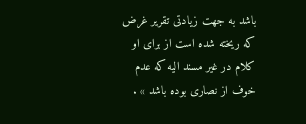باشد به جهت زيادتى تقرير غرض كه ريخته شده است از براى او كلام در غير مسند اليه كه عدم خوف از نصارى بوده باشد » .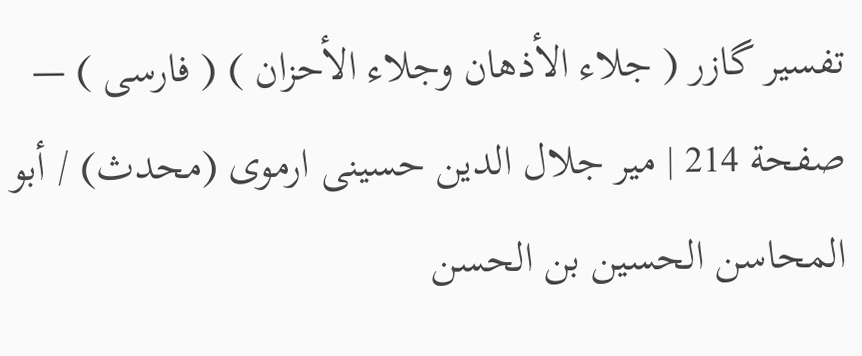تفسير گازر ( جلاء الأذهان وجلاء الأحزان ) ( فارسى ) — صفحة 214 | مير جلال الدين حسينى ارموى (محدث) / أبو المحاسن الحسين بن الحسن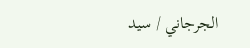الجرجاني / سيد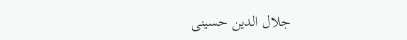جلال الدين حسينى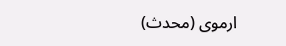ارموى (محدث)